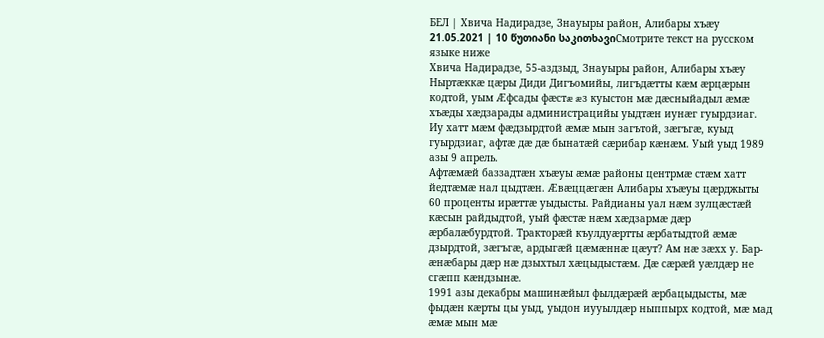БЕЛ | Хвича Надирадзе, Знауыры район, Алибары хъæу
21.05.2021 | 10 წუთიანი საკითხავიСмотрите текст на русском языке ниже
Хвича Надирадзе, 55-аздзыд, Знауыры район, Алибары хъæу
Ныртæккæ цæры Диди Дигъомийы, лигъдæтты кæм æрцæрын кодтой, уым Æфсады фæстæ æз куыстон мæ дæсныйадыл æмæ хъæды хæдзарады администрацийы уыдтæн иунæг гуырдзиаг. Иу хатт мæм фæдзырдтой æмæ мын загътой, зæгъгæ, куыд гуырдзиаг, афтæ дæ дæ бынатæй сæрибар кæнæм. Уый уыд 1989 азы 9 апрель.
Афтæмæй баззадтæн хъæуы æмæ районы центрмæ стæм хатт йедтæмæ нал цыдтæн. Æвæццæгæн Алибары хъæуы цæрджыты 60 проценты ирæттæ уыдысты. Райдианы уал нæм зулцæстæй кæсын райдыдтой, уый фæстæ нæм хæдзармæ дæр æрбалæбурдтой. Тракторæй къулдуæртты æрбатыдтой æмæ дзырдтой, зæгъгæ, ардыгæй цæмæннæ цæут? Ам нæ зæхх у. Бар-æнæбары дæр нæ дзыхтыл хæцыдыстæм. Дæ сæрæй уæлдæр не сгæпп кæндзынæ.
1991 азы декабры машинæйыл фылдæрæй æрбацыдысты, мæ фыдæн кæрты цы уыд, уыдон иууылдæр ныппырх кодтой, мæ мад æмæ мын мæ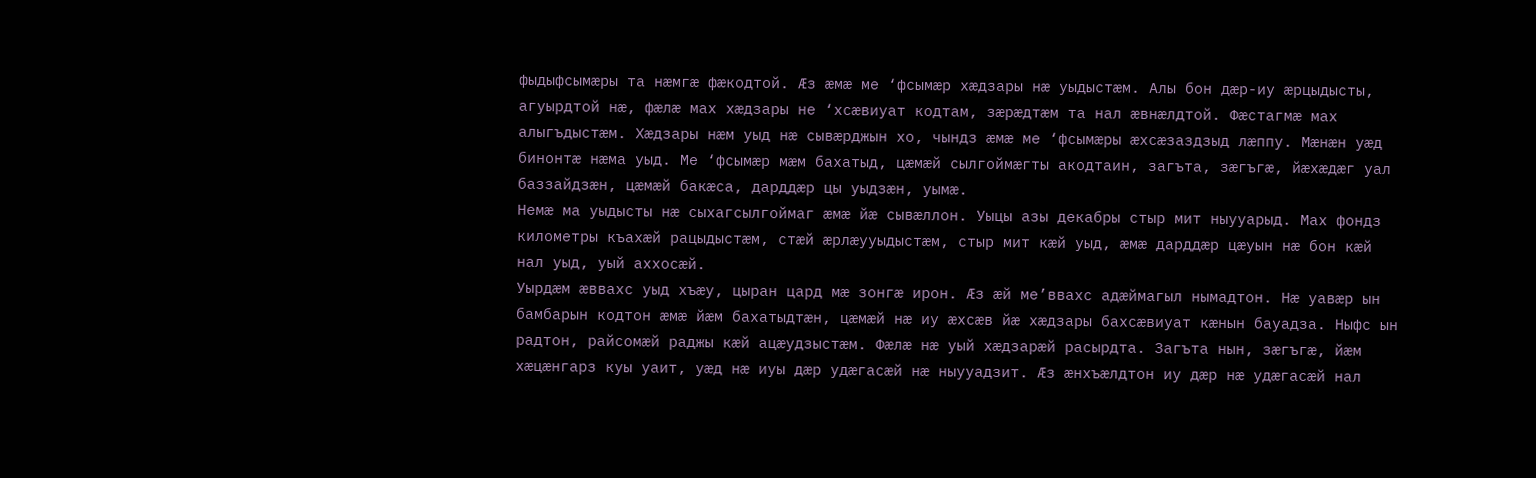фыдыфсымæры та нæмгæ фæкодтой. Æз æмæ ме ‘фсымæр хæдзары нæ уыдыстæм. Алы бон дæр-иу æрцыдысты, агуырдтой нæ, фæлæ мах хæдзары не ‘хсæвиуат кодтам, зæрæдтæм та нал æвнæлдтой. Фæстагмæ мах алыгъдыстæм. Хæдзары нæм уыд нæ сывæрджын хо, чындз æмæ ме ‘фсымæры æхсæзаздзыд лæппу. Мæнæн уæд бинонтæ нæма уыд. Ме ‘фсымæр мæм бахатыд, цæмæй сылгоймæгты акодтаин, загъта, зæгъгæ, йæхæдæг уал баззайдзæн, цæмæй бакæса, дарддæр цы уыдзæн, уымæ.
Немæ ма уыдысты нæ сыхагсылгоймаг æмæ йæ сывæллон. Уыцы азы декабры стыр мит ныууарыд. Мах фондз километры къахæй рацыдыстæм, стæй æрлæууыдыстæм, стыр мит кæй уыд, æмæ дарддæр цæуын нæ бон кæй нал уыд, уый аххосæй.
Уырдæм æввахс уыд хъæу, цыран цард мæ зонгæ ирон. Æз æй ме’ввахс адæймагыл нымадтон. Нæ уавæр ын бамбарын кодтон æмæ йæм бахатыдтæн, цæмæй нæ иу æхсæв йæ хæдзары бахсæвиуат кæнын бауадза. Ныфс ын радтон, райсомæй раджы кæй ацæудзыстæм. Фæлæ нæ уый хæдзарæй расырдта. Загъта нын, зæгъгæ, йæм хæцæнгарз куы уаит, уæд нæ иуы дæр удæгасæй нæ ныууадзит. Æз æнхъæлдтон иу дæр нæ удæгасæй нал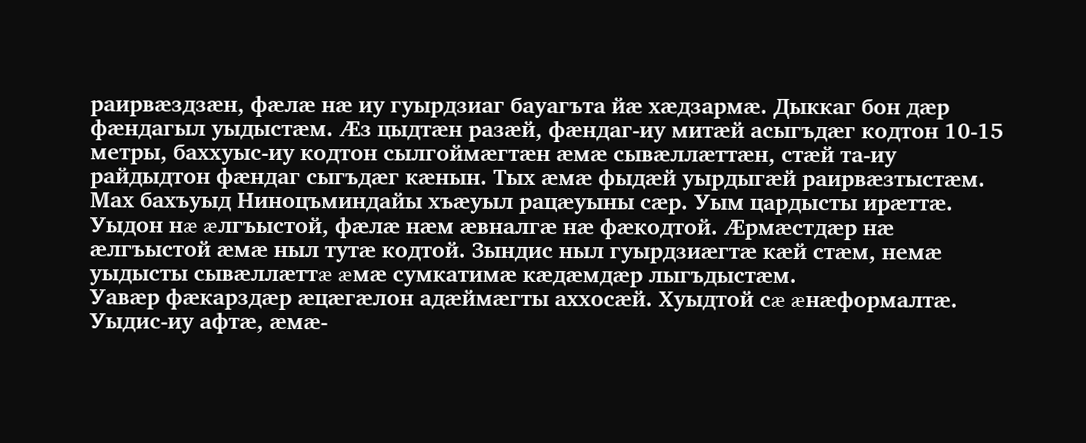раирвæздзæн, фæлæ нæ иу гуырдзиаг бауагъта йæ хæдзармæ. Дыккаг бон дæр фæндагыл уыдыстæм. Æз цыдтæн разæй, фæндаг-иу митæй асыгъдæг кодтон 10-15 метры, баххуыс-иу кодтон сылгоймæгтæн æмæ сывæллæттæн, стæй та-иу райдыдтон фæндаг сыгъдæг кæнын. Тых æмæ фыдæй уырдыгæй раирвæзтыстæм. Мах бахъуыд Ниноцъминдайы хъæуыл рацæуыны сæр. Уым цардысты ирæттæ. Уыдон нæ æлгъыстой, фæлæ нæм æвналгæ нæ фæкодтой. Æрмæстдæр нæ æлгъыстой æмæ ныл тутæ кодтой. Зындис ныл гуырдзиæгтæ кæй стæм, немæ уыдысты сывæллæттæ æмæ сумкатимæ кæдæмдæр лыгъдыстæм.
Уавæр фæкарздæр æцæгæлон адæймæгты аххосæй. Хуыдтой сæ æнæформалтæ. Уыдис-иу афтæ, æмæ-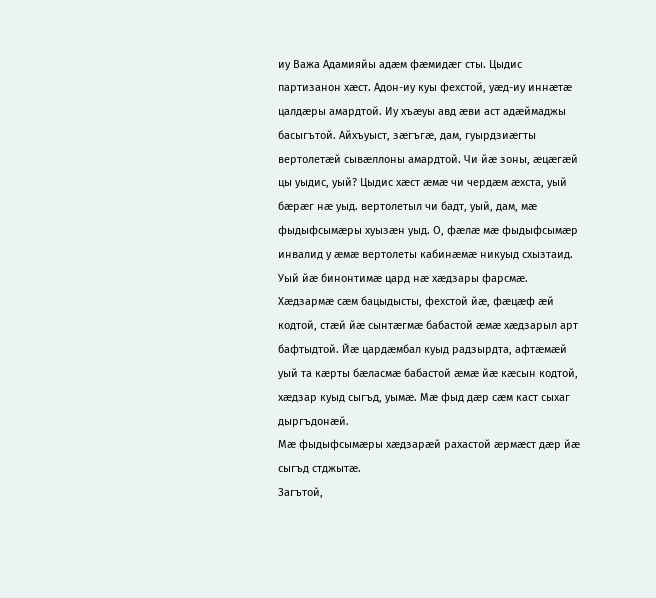иу Важа Адамияйы адæм фæмидæг сты. Цыдис партизанон хæст. Адон-иу куы фехстой, уæд-иу иннæтæ цалдæры амардтой. Иу хъæуы авд æви аст адæймаджы басыгътой. Айхъуыст, зæгъгæ, дам, гуырдзиæгты вертолетæй сывæллоны амардтой. Чи йæ зоны, æцæгæй цы уыдис, уый? Цыдис хæст æмæ чи чердæм æхста, уый бæрæг нæ уыд. вертолетыл чи бадт, уый, дам, мæ фыдыфсымæры хуызæн уыд. О, фæлæ мæ фыдыфсымæр инвалид у æмæ вертолеты кабинæмæ никуыд схызтаид. Уый йæ бинонтимæ цард нæ хæдзары фарсмæ. Хæдзармæ сæм бацыдысты, фехстой йæ, фæцæф æй кодтой, стæй йæ сынтæгмæ бабастой æмæ хæдзарыл арт бафтыдтой. Йæ цардæмбал куыд радзырдта, афтæмæй уый та кæрты бæласмæ бабастой æмæ йæ кæсын кодтой, хæдзар куыд сыгъд, уымæ. Мæ фыд дæр сæм каст сыхаг дыргъдонæй.
Мæ фыдыфсымæры хæдзарæй рахастой æрмæст дæр йæ сыгъд стджытæ.
Загътой,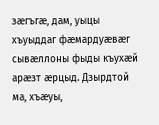зæгъгæ, дам, уыцы хъуыддаг фæмардуæвæг сывæллоны фыды къухæй арæзт æрцыд. Дзырдтой ма, хъæуы,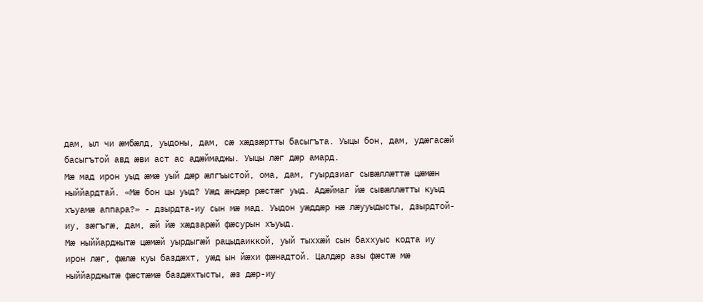дам, ыл чи æмбæлд, уыдоны, дам, сæ хæдзæртты басыгъта. Уыцы бон, дам, удæгасæй басыгътой авд æви аст ас адæймаджы. Уыцы лæг дæр амард.
Мæ мад ирон уыд æмæ уый дæр æлгъыстой, ома, дам, гуырдзиаг сывæллæттæ цæмæн ныййардтай. «Мæ бон цы уыд? Уæд æндæр рæстæг уыд. Адæймаг йæ сывæллæтты куыд хъуамæ аппара?» - дзырдта-иу сын мæ мад. Уыдон уæддæр нæ лæууыдысты, дзырдтой-иу, зæгъгæ, дам, æй йæ хæдзарæй фæсурын хъуыд.
Мæ ныййарджытæ цæмæй уырдыгæй рацыдаиккой, уый тыххæй сын баххуыс кодта иу ирон лæг, фæлæ куы баздæхт, уæд ын йæхи фæнадтой. Цалдæр азы фæстæ мæ ныййарджытæ фæстæмæ баздæхтысты, æз дæр-иу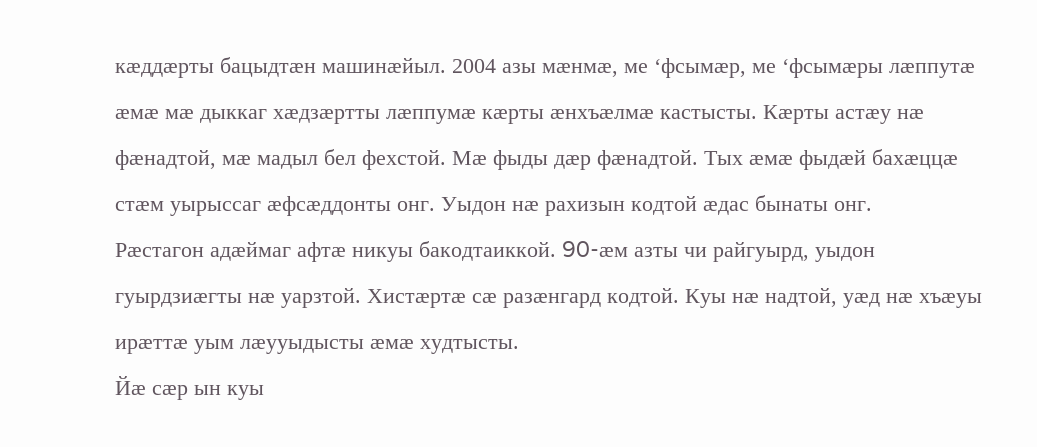кæддæрты бацыдтæн машинæйыл. 2004 азы мæнмæ, ме ‘фсымæр, ме ‘фсымæры лæппутæ æмæ мæ дыккаг хæдзæртты лæппумæ кæрты æнхъæлмæ кастысты. Кæрты астæу нæ фæнадтой, мæ мадыл бел фехстой. Мæ фыды дæр фæнадтой. Тых æмæ фыдæй бахæццæ стæм уырыссаг æфсæддонты онг. Уыдон нæ рахизын кодтой æдас бынаты онг.
Рæстагон адæймаг афтæ никуы бакодтаиккой. 90-æм азты чи райгуырд, уыдон гуырдзиæгты нæ уарзтой. Хистæртæ сæ разæнгард кодтой. Куы нæ надтой, уæд нæ хъæуы ирæттæ уым лæууыдысты æмæ худтысты.
Йæ сæр ын куы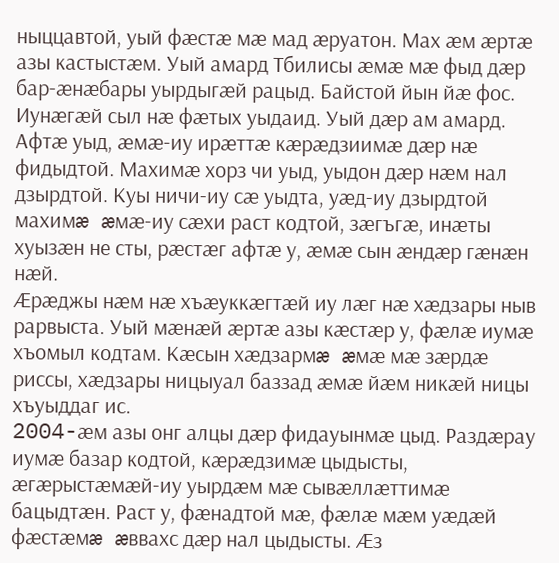ныццавтой, уый фæстæ мæ мад æруатон. Мах æм æртæ азы кастыстæм. Уый амард Тбилисы æмæ мæ фыд дæр бар-æнæбары уырдыгæй рацыд. Байстой йын йæ фос. Иунæгæй сыл нæ фæтых уыдаид. Уый дæр ам амард.
Афтæ уыд, æмæ-иу ирæттæ кæрæдзиимæ дæр нæ фидыдтой. Махимæ хорз чи уыд, уыдон дæр нæм нал дзырдтой. Куы ничи-иу сæ уыдта, уæд-иу дзырдтой махимæ æмæ-иу сæхи раст кодтой, зæгъгæ, инæты хуызæн не сты, рæстæг афтæ у, æмæ сын æндæр гæнæн нæй.
Æрæджы нæм нæ хъæуккæгтæй иу лæг нæ хæдзары ныв рарвыста. Уый мæнæй æртæ азы кæстæр у, фæлæ иумæ хъомыл кодтам. Кæсын хæдзармæ æмæ мæ зæрдæ риссы, хæдзары ницыуал баззад æмæ йæм никæй ницы хъуыддаг ис.
2004-æм азы онг алцы дæр фидауынмæ цыд. Раздæрау иумæ базар кодтой, кæрæдзимæ цыдысты, æгæрыстæмæй-иу уырдæм мæ сывæллæттимæ бацыдтæн. Раст у, фæнадтой мæ, фæлæ мæм уæдæй фæстæмæ æввахс дæр нал цыдысты. Æз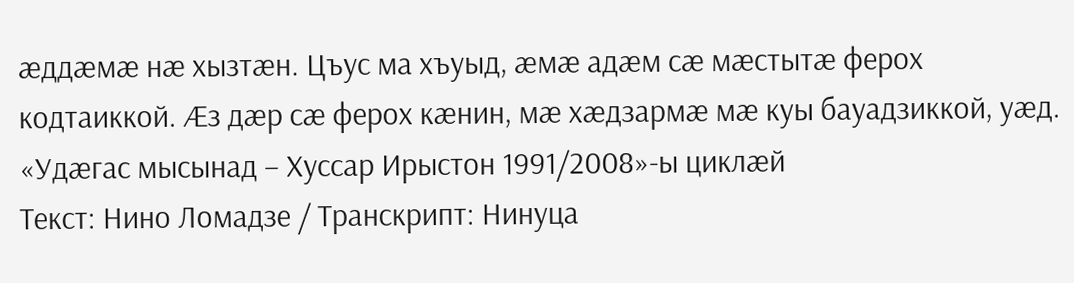æддæмæ нæ хызтæн. Цъус ма хъуыд, æмæ адæм сæ мæстытæ ферох кодтаиккой. Æз дæр сæ ферох кæнин, мæ хæдзармæ мæ куы бауадзиккой, уæд.
«Удæгас мысынад – Хуссар Ирыстон 1991/2008»-ы циклæй
Текст: Нино Ломадзе / Транскрипт: Нинуца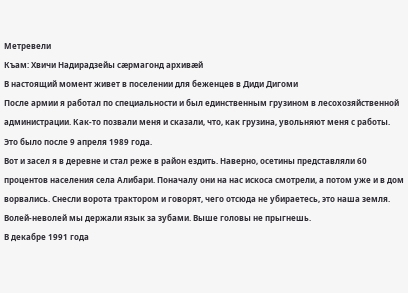Метревели
Къам: Хвичи Надирадзейы сæрмагонд архивæй
В настоящий момент живет в поселении для беженцев в Диди Дигоми
После армии я работал по специальности и был единственным грузином в лесохозяйственной администрации. Как-то позвали меня и сказали, что, как грузина, увольняют меня с работы. Это было после 9 апреля 1989 года.
Вот и засел я в деревне и стал реже в район ездить. Наверно, осетины представляли 60 процентов населения села Алибари. Поначалу они на нас искоса смотрели, а потом уже и в дом ворвались. Снесли ворота трактором и говорят, чего отсюда не убираетесь, это наша земля. Волей-неволей мы держали язык за зубами. Выше головы не прыгнешь.
В декабре 1991 года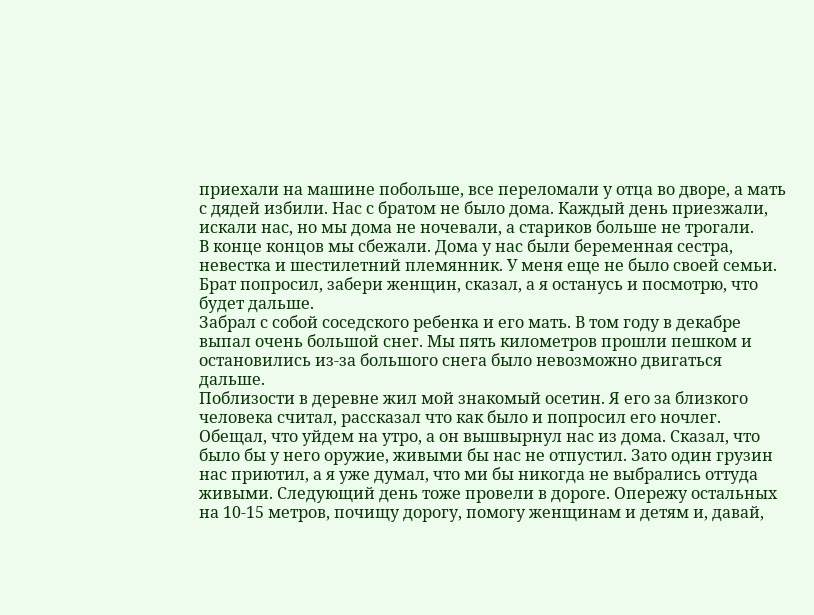приехали на машине побольше, все переломали у отца во дворе, а мать с дядей избили. Нас с братом не было дома. Каждый день приезжали, искали нас, но мы дома не ночевали, а стариков больше не трогали.
В конце концов мы сбежали. Дома у нас были беременная сестра, невестка и шестилетний племянник. У меня еще не было своей семьи. Брат попросил, забери женщин, сказал, а я останусь и посмотрю, что будет дальше.
Забрал с собой соседского ребенка и его мать. В том году в декабре выпал очень большой снег. Мы пять километров прошли пешком и остановились из-за большого снега было невозможно двигаться дальше.
Поблизости в деревне жил мой знакомый осетин. Я его за близкого человека считал, рассказал что как было и попросил его ночлег. Обещал, что уйдем на утро, а он вышвырнул нас из дома. Сказал, что было бы у него оружие, живыми бы нас не отпустил. Зато один грузин нас приютил, а я уже думал, что ми бы никогда не выбрались оттуда живыми. Следующий день тоже провели в дороге. Опережу остальных на 10-15 метров, почищу дорогу, помогу женщинам и детям и, давай,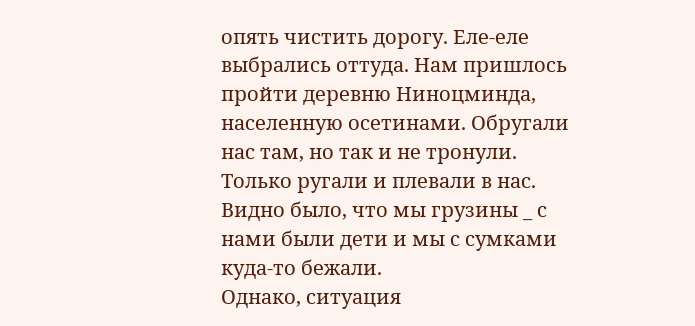опять чистить дорогу. Еле-еле выбрались оттуда. Нам пришлось пройти деревню Ниноцминда, населенную осетинами. Обругали нас там, но так и не тронули. Только ругали и плевали в нас. Видно было, что мы грузины _ с нами были дети и мы с сумками куда-то бежали.
Однако, ситуация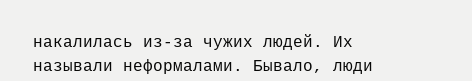накалилась из-за чужих людей. Их называли неформалами. Бывало, люди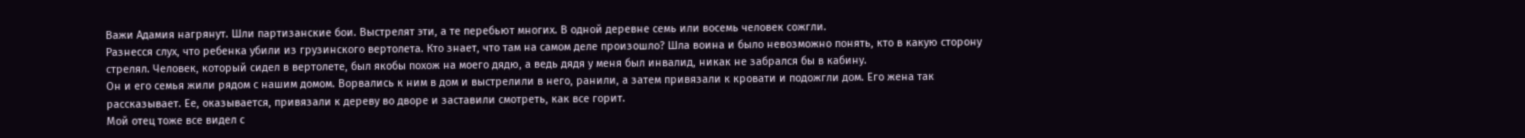Важи Адамия нагрянут. Шли партизанские бои. Выстрелят эти, а те перебьют многих. В одной деревне семь или восемь человек сожгли.
Разнесся слух, что ребенка убили из грузинского вертолета. Кто знает, что там на самом деле произошло? Шла воина и было невозможно понять, кто в какую сторону стрелял. Человек, который сидел в вертолете, был якобы похож на моего дядю, а ведь дядя у меня был инвалид, никак не забрался бы в кабину.
Он и его семья жили рядом с нашим домом. Ворвались к ним в дом и выстрелили в него, ранили, а затем привязали к кровати и подожгли дом. Его жена так рассказывает. Ее, оказывается, привязали к дереву во дворе и заставили смотреть, как все горит.
Мой отец тоже все видел с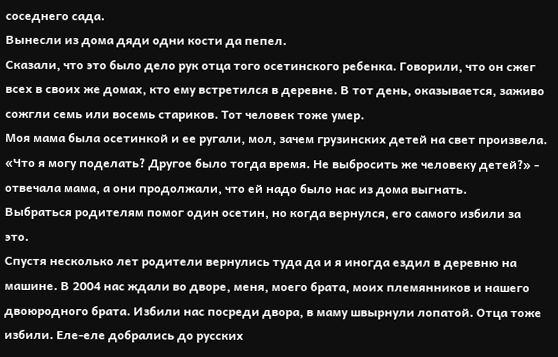соседнего сада.
Вынесли из дома дяди одни кости да пепел.
Сказали, что это было дело рук отца того осетинского ребенка. Говорили, что он сжег всех в своих же домах, кто ему встретился в деревне. В тот день, оказывается, заживо сожгли семь или восемь стариков. Тот человек тоже умер.
Моя мама была осетинкой и ее ругали, мол, зачем грузинских детей на свет произвела. «Что я могу поделать? Другое было тогда время. Не выбросить же человеку детей?» - отвечала мама, а они продолжали, что ей надо было нас из дома выгнать.
Выбраться родителям помог один осетин, но когда вернулся, его самого избили за это.
Спустя несколько лет родители вернулись туда да и я иногда ездил в деревню на машине. В 2004 нас ждали во дворе, меня, моего брата, моих племянников и нашего двоюродного брата. Избили нас посреди двора, в маму швырнули лопатой. Отца тоже избили. Еле-еле добрались до русских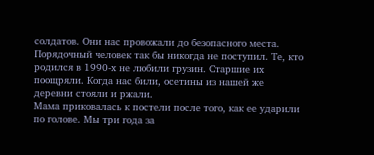солдатов. Они нас провожали до безопасного места.
Порядочный человек так бы никогда не поступил. Те, кто родился в 1990-х не любили грузин. Старшие их поощряли. Когда нас били, осетины из нашей же деревни стояли и ржали.
Мама приковалась к постели после того, как ее ударили по голове. Мы три года за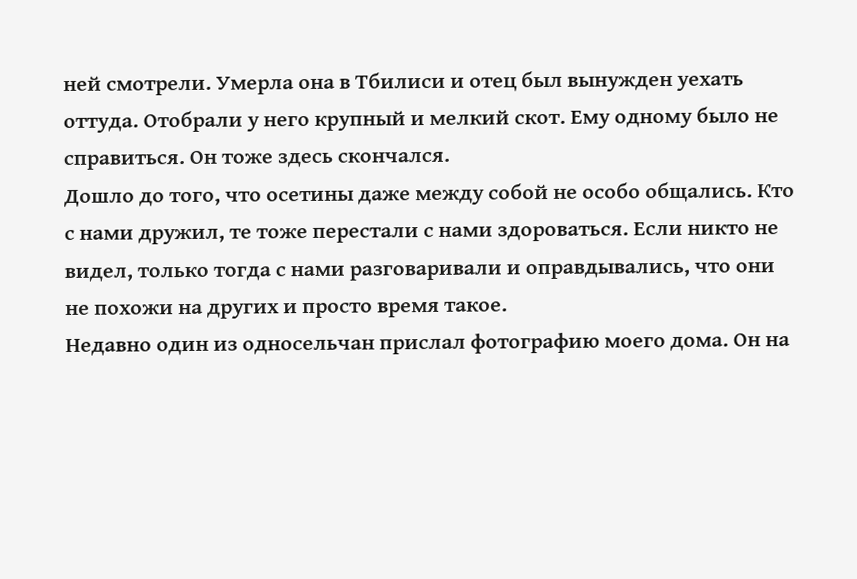ней смотрели. Умерла она в Тбилиси и отец был вынужден уехать оттуда. Отобрали у него крупный и мелкий скот. Ему одному было не справиться. Он тоже здесь скончался.
Дошло до того, что осетины даже между собой не особо общались. Кто с нами дружил, те тоже перестали с нами здороваться. Если никто не видел, только тогда с нами разговаривали и оправдывались, что они не похожи на других и просто время такое.
Недавно один из односельчан прислал фотографию моего дома. Он на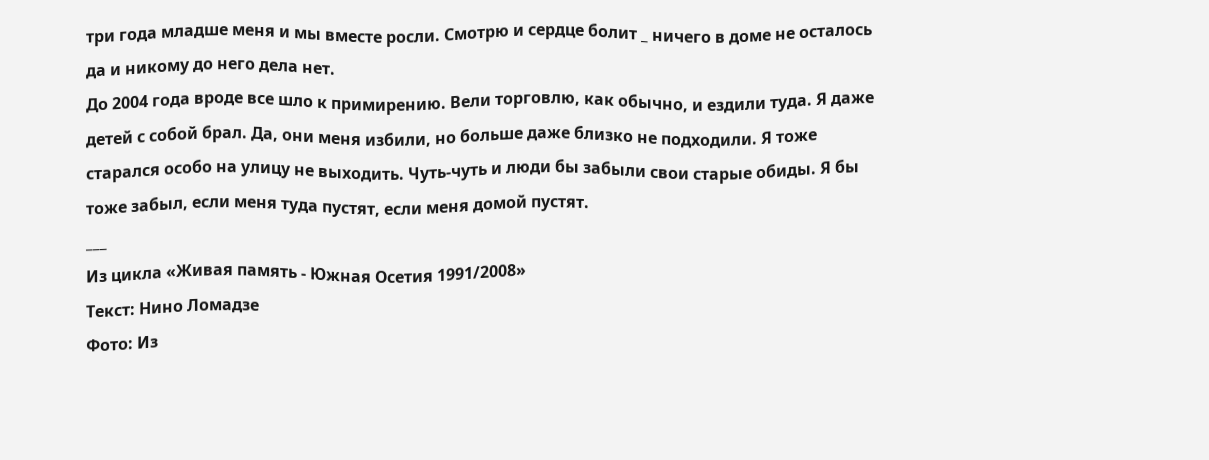три года младше меня и мы вместе росли. Смотрю и сердце болит _ ничего в доме не осталось да и никому до него дела нет.
До 2004 года вроде все шло к примирению. Вели торговлю, как обычно, и ездили туда. Я даже детей с собой брал. Да, они меня избили, но больше даже близко не подходили. Я тоже старался особо на улицу не выходить. Чуть-чуть и люди бы забыли свои старые обиды. Я бы тоже забыл, если меня туда пустят, если меня домой пустят.
___
Из цикла «Живая память - Южная Осетия 1991/2008»
Текст: Нино Ломадзе
Фото: Из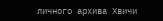личного архива Хвичи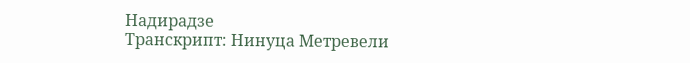Надирадзе
Транскрипт: Нинуца Метревели